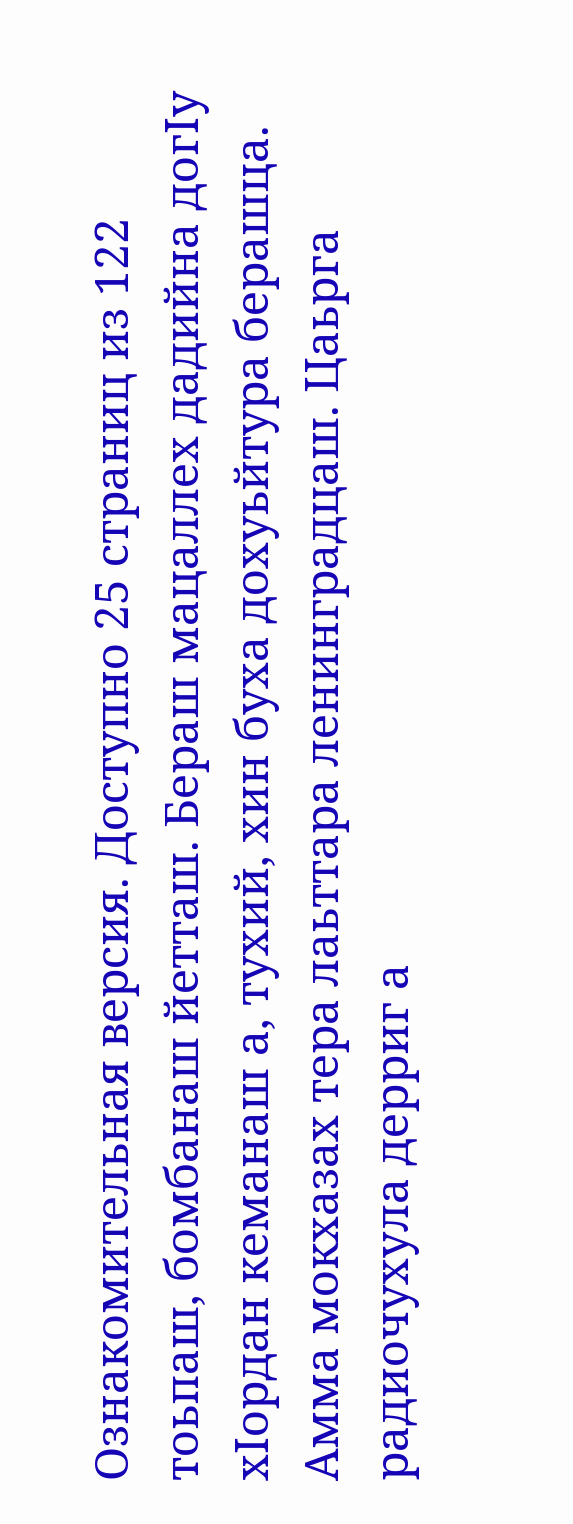Ознакомительная версия. Доступно 25 страниц из 122
тоьпаш, бомбанаш йетташ. Бераш мацаллех дадийна догIу хIордан кеманаш а, тухий, хин буха дохуьйтура берашца.
Амма мокхазах тера лаьттара ленинградцаш. Цаьрга радиочухула дерриг а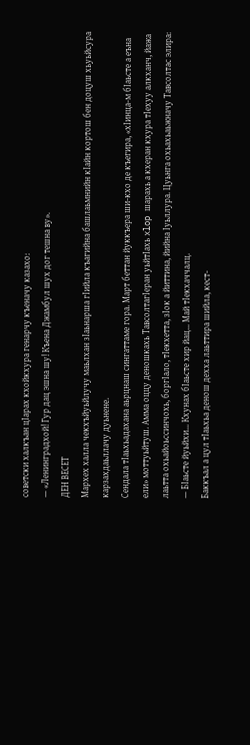советски халкъан цIарах кхойкхура генарчу къеначу казахо:
— «Ленинградхой! Гур дац эшна шу! Къена Джамбул шух дог тешна ву».
ДЕН ВЕСЕТ
Мархех халла чекхъйуьйлучу маьлхан зIаьнарша гIийла къагийна башлаьмнийн кIайн кортош бен доцуш хьуьйсура карзахдаьллачу дуьнене.
Сендала тIаьхьадахана аьрцнаш сингаттаме гора. Март беттан йуккъера ши-кхо де къегира, «хIинца-м бIаьсте а еъна ели» моттуьйтуш. Амма оццу деношкахь ТавсолтагIеран уьйтIахь xlop шарахь а кхеран кхура тIехуу алкханч, йажа лаьтта охьайоьссинчохь, боргIало, тIекхетта, зIок а йиттина, йийна Iуьллура. Цуьнга охьахьаьжначу Тавсолтас элира:
— БIаьсте йуьйхи… Кхунах бIаьсте хир йац… Май тIекхаччалц.
Баккъал а цул тIаьхьа денош дехха лаьттира шийла, кест-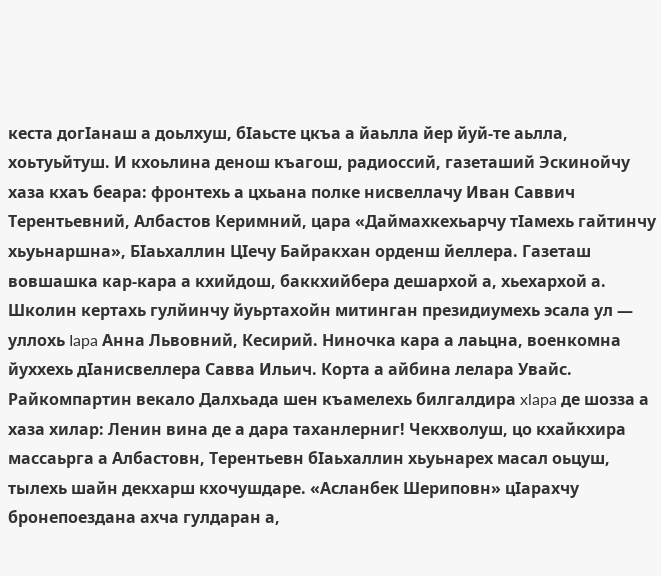кеста догIанаш а доьлхуш, бIаьсте цкъа а йаьлла йер йуй-те аьлла, хоьтуьйтуш. И кхоьлина денош къагош, радиоссий, газеташий Эскинойчу хаза кхаъ беара: фронтехь а цхьана полке нисвеллачу Иван Саввич Терентьевний, Албастов Керимний, цара «Даймахкехьарчу тIамехь гайтинчу хьуьнаршна», БIаьхаллин ЦIечу Байракхан орденш йеллера. Газеташ вовшашка кар-кара а кхийдош, баккхийбера дешархой а, хьехархой а.
Школин кертахь гулйинчу йуьртахойн митинган президиумехь эсала ул — уллохь Iapa Анна Львовний, Кесирий. Ниночка кара а лаьцна, военкомна йуххехь дIанисвеллера Савва Ильич. Корта а айбина лелара Увайс.
Райкомпартин векало Далхьада шен къамелехь билгалдира xlapa де шозза а хаза хилар: Ленин вина де а дара таханлерниг! Чекхволуш, цо кхайкхира массаьрга а Албастовн, Терентьевн бIаьхаллин хьуьнарех масал оьцуш, тылехь шайн декхарш кхочушдаре. «Асланбек Шериповн» цIарахчу бронепоездана ахча гулдаран а,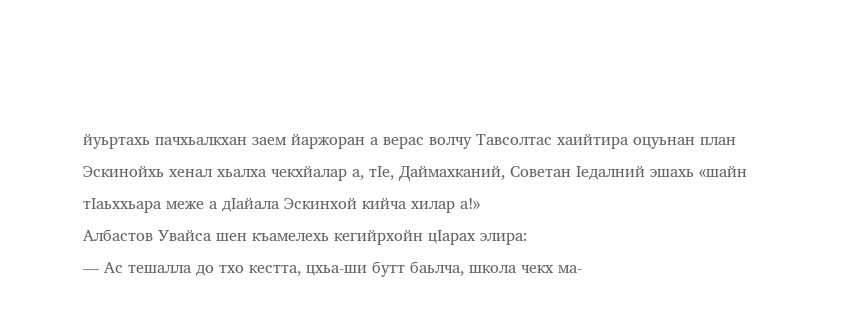йуьртахь пачхьалкхан заем йаржоран а верас волчу Тавсолтас хаийтира оцуьнан план Эскинойхь хенал хьалха чекхйалар а, тIе, Даймахканий, Советан Iедалний эшахь «шайн тIаьххьара меже а дIайала Эскинхой кийча хилар а!»
Албастов Увайса шен къамелехь кегийрхойн цIарах элира:
— Ас тешалла до тхо кестта, цхьа-ши бутт баьлча, школа чекх ма-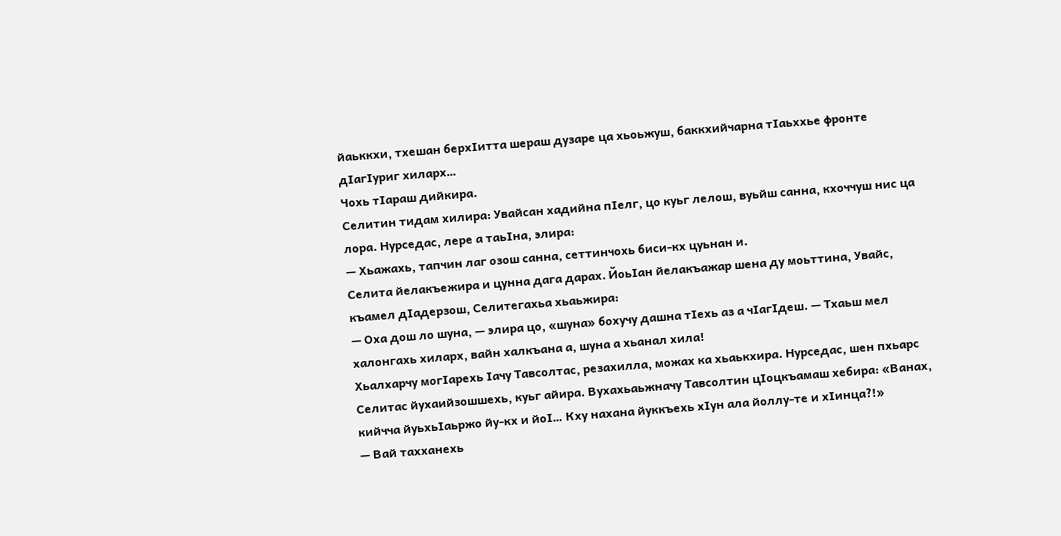йаьккхи, тхешан берхIитта шераш дузаре ца хьоьжуш, баккхийчарна тIаьххье фронте дIагIуриг хиларх…
Чохь тIараш дийкира.
Селитин тидам хилира: Увайсан хадийна пIелг, цо куьг лелош, вуьйш санна, кхоччуш нис ца лора. Нурседас, лере а таьIна, элира:
— Хьажахь, тапчин лаг озош санна, сеттинчохь биси-кх цуьнан и.
Селита йелакъежира и цунна дага дарах. ЙоьIан йелакъажар шена ду моьттина, Увайс, къамел дIадерзош, Селитегахьа хьаьжира:
— Оха дош ло шуна, — элира цо, «шуна» бохучу дашна тIехь аз а чIагIдеш. — Тхаьш мел халонгахь хиларх, вайн халкъана а, шуна а хьанал хила!
Хьалхарчу могIарехь Iачу Тавсолтас, резахилла, можах ка хьаькхира. Нурседас, шен пхьарс Селитас йухаийзошшехь, куьг айира. Вухахьаьжначу Тавсолтин цIоцкъамаш хебира: «Ванах, кийчча йуьхьIаьржо йу-кх и йоI… Кху нахана йуккъехь хIун ала йоллу-те и хIинца?!»
— Вай тахханехь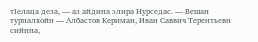тIелаца деза, — аз айдина элира Нурседас. — Вешан турпалхойн — Албастов Кериман, Иван Саввич Терентьевн сийнна,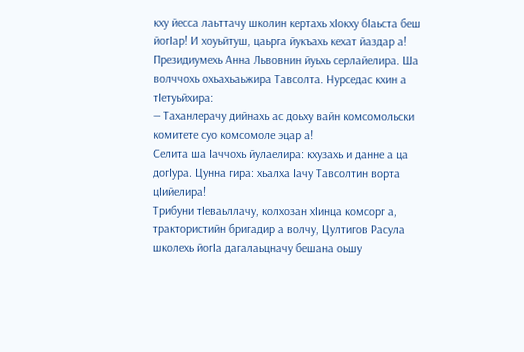кху йесса лаьттачу школин кертахь хIокху бIаьста беш йогIар! И хоуьйтуш, цаьрга йукъахь кехат йаздар а!
Президиумехь Анна Львовнин йуьхь серлайелира. Ша волччохь охьахьаьжира Тавсолта. Нурседас кхин а тIетуьйхира:
— Таханлерачу дийнахь ас доьху вайн комсомольски комитете суо комсомоле эцар а!
Селита ша Iаччохь йулаелира: кхузахь и данне а ца догIура. Цунна гира: хьалха Iачу Тавсолтин ворта цIийелира!
Трибуни тIеваьллачу, колхозан хIинца комсорг а, трактористийн бригадир а волчу, Цултигов Расула школехь йогIа дагалаьцначу бешана оьшу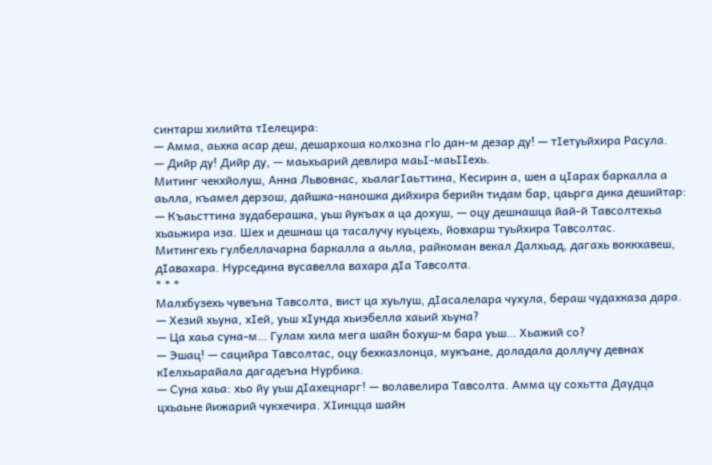синтарш хилийта тIелецира:
— Амма, аьхка асар деш, дешархоша колхозна гlo дан-м дезар ду! — тIетуьйхира Расула.
— Дийр ду! Дийр ду, — маьхьарий девлира маьI-маьIIехь.
Митинг чекхйолуш, Анна Львовнас, хьалагIаьттина, Кесирин а, шен а цIарах баркалла а аьлла, къамел дерзош, дайшка-наношка дийхира берийн тидам бар, цаьрга дика дешийтар:
— Къаьсттина зудаберашка, уьш йукъах а ца дохуш, — оцу дешнашца йай-й Тавсолтехьа хьаьжира иза. Шех и дешнаш ца тасалучу куьцехь, йовхарш туьйхира Тавсолтас.
Митингехь гулбеллачарна баркалла а аьлла, райкоман векал Далхьад, дагахь воккхавеш, дIавахара. Нурседина вусавелла вахара дIа Тавсолта.
* * *
Малхбузехь чувеъна Тавсолта, вист ца хуьлуш, дIасалелара чухула, бераш чудахказа дара.
— Хезий хьуна, хIей, уьш хIунда хьиэбелла хаьий хьуна?
— Ца хаьа суна-м… Гулам хила мега шайн бохуш-м бара уьш… Хьажий со?
— Эшац! — сацийра Тавсолтас, оцу бехказлонца, мукъане, доладала доллучу девнах кIелхьарайала дагадеъна Нурбика.
— Суна хаьа: хьо йу уьш дIахецнарг! — волавелира Тавсолта. Амма цу сохьтта Даудца цхьаьне йижарий чукхечира. ХIинцца шайн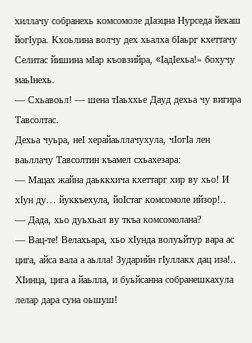хиллачу собранехь комсомоле дIаэцна Нурседа йекаш йогIура. Кхоьлина волчу дех хьалха бIаьрг кхеттачу Селитас йишина мIар къовзийра, «IадIехьа!» бохучу маьIнехь.
— Схьавоьл! — шена тIаьххье Дауд дехьа чу вигира Тавсолтас.
Дехьа чуьра, неI херайаьллачухула, чIогIа лен ваьллачу Тавсолтин къамел схьахезара:
— Мацах жайна даьккхича кхеттарг хир ву хьо! И хIун ду… йуккъехула, йоIстаг комсомоле ийзор!..
— Дада, хьо дуьхьал ву ткъа комсомолана?
— Вац-те! Велахьара, хьо хIунда волуьйтур вара ас цига, айса вала а аьлла! Зударийн гIуллакх дац иза!.. ХIинца, цига а йаьлла, и буьйсанна собранешкахула лелар дара суна оьшуш!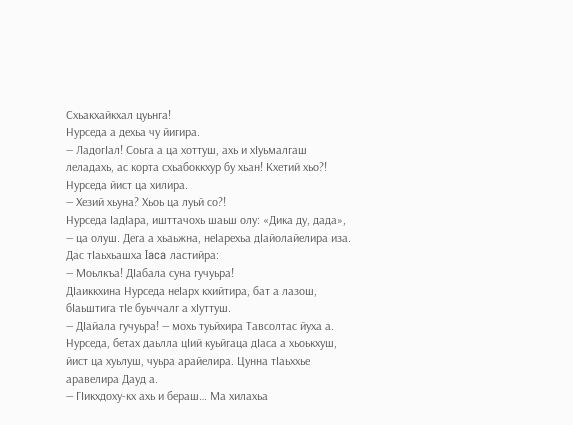Схьакхайкхал цуьнга!
Нурседа а дехьа чу йигира.
— ЛадогIал! Соьга а ца хоттуш, ахь и хIуьмалгаш леладахь, ас корта схьабоккхур бу хьан! Кхетий хьо?!
Нурседа йист ца хилира.
— Хезий хьуна? Хьоь ца луьй со?!
Нурседа IадIара, ишттачохь шаьш олу: «Дика ду, дада», — ца олуш. Дега а хьаьжна, неIарехьа дIайолайелира иза. Дас тIаьхьашха Iaca ластийра:
— Моьлкъа! ДIабала суна гучуьра!
ДIаиккхина Нурседа неIарх кхийтира, бат а лазош, бIаьштига тIе буьччалг а хIуттуш.
— ДIайала гучуьра! — мохь туьйхира Тавсолтас йуха а.
Нурседа, бетах даьлла цIий куьйгаца дIаса а хьоькхуш, йист ца хуьлуш, чуьра арайелира. Цунна тIаьххье аравелира Дауд а.
— ГIикхдоху-кх ахь и бераш… Ма хилахьа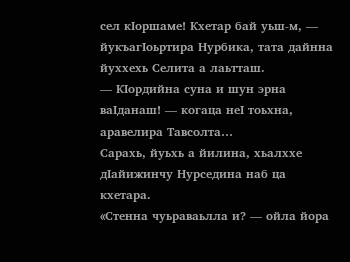сел кIоршаме! Кхетар бай уьш-м, — йукъагIоьртира Нурбика, тата дайнна йуххехь Селита а лаьтташ.
— КIордийна суна и шун эрна ваIданаш! — когаца неI тоьхна, аравелира Тавсолта…
Сарахь, йуьхь а йилина, хьалххе дIайижинчу Нурседина наб ца кхетара.
«Стенна чуьраваьлла и? — ойла йора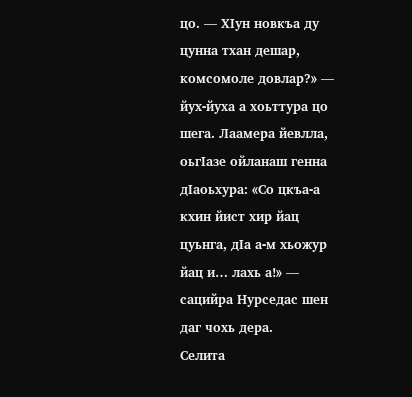цо. — ХIун новкъа ду цунна тхан дешар, комсомоле довлар?» — йух-йуха а хоьттура цо шега. Лаамера йевлла, оьгIазе ойланаш генна дIаоьхура: «Со цкъа-а кхин йист хир йац цуьнга, дIа а-м хьожур йац и… лахь а!» — сацийра Нурседас шен даг чохь дера.
Селита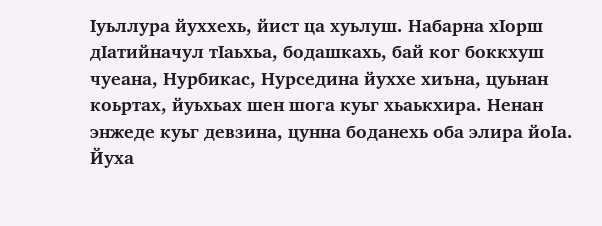Iуьллура йуххехь, йист ца хуьлуш. Набарна хIорш дIатийначул тIаьхьа, бодашкахь, бай ког боккхуш чуеана, Нурбикас, Нурседина йуххе хиъна, цуьнан коьртах, йуьхьах шен шога куьг хьаькхира. Ненан энжеде куьг девзина, цунна боданехь оба элира йоIа. Йуха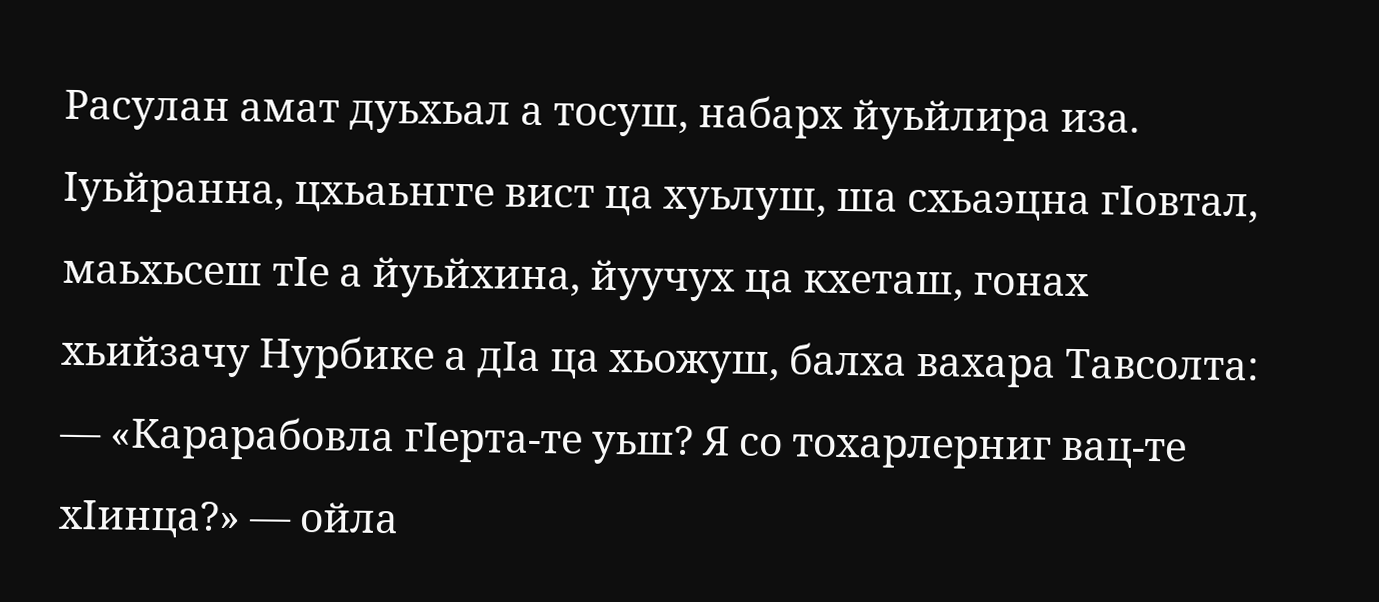Расулан амат дуьхьал а тосуш, набарх йуьйлира иза.
Iуьйранна, цхьаьнгге вист ца хуьлуш, ша схьаэцна гIовтал, маьхьсеш тIе а йуьйхина, йуучух ца кхеташ, гонах хьийзачу Нурбике а дIа ца хьожуш, балха вахара Тавсолта:
— «Карарабовла гIерта-те уьш? Я со тохарлерниг вац-те хIинца?» — ойла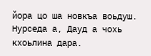йора цо ша новкъа воьдуш.
Нурседа а, Дауд а чохь кхоьлина дара.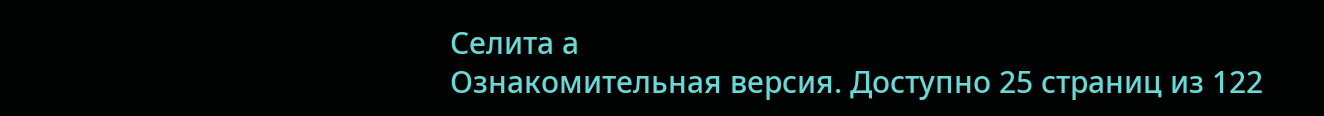Селита а
Ознакомительная версия. Доступно 25 страниц из 122